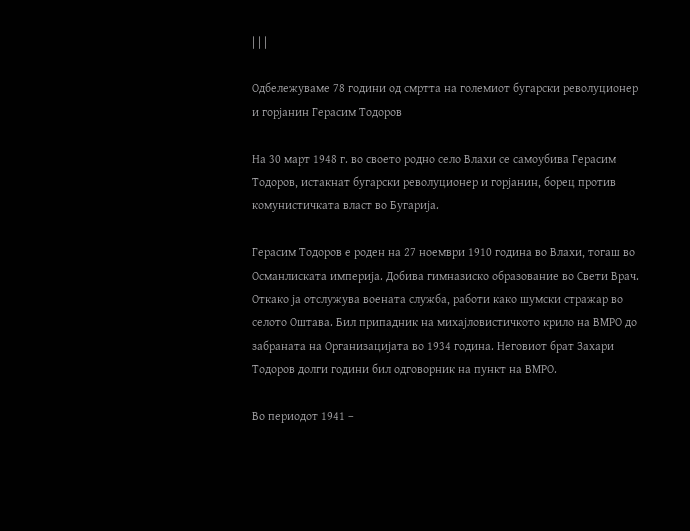| | |

Одбележуваме 78 години од смртта на големиот бугарски револуционер и горјанин Герасим Тодоров

На 30 март 1948 г. во своето родно село Влахи се самоубива Герасим Тодоров, истакнат бугарски револуционер и горјанин, борец против комунистичката власт во Бугарија.

Герасим Тодоров е роден на 27 ноември 1910 година во Влахи, тогаш во Османлиската империја. Добива гимназиско образование во Свети Врач. Откако ја отслужува воената служба, работи како шумски стражар во селото Оштава. Бил припадник на михајловистичкото крило на ВМРО до забраната на Организацијата во 1934 година. Неговиот брат Захари Тодоров долги години бил одговорник на пункт на ВМРО.

Во периодот 1941 –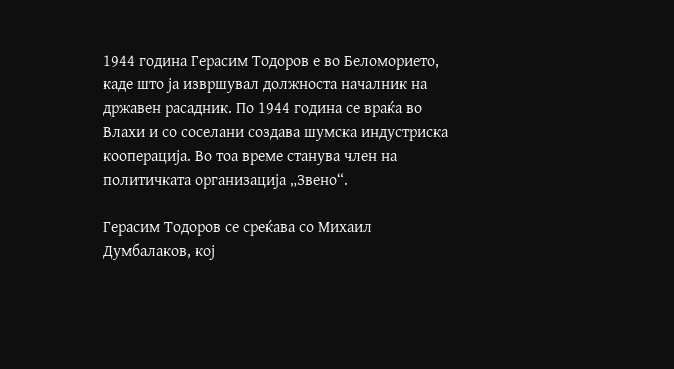1944 година Герасим Тодоров е во Беломорието, каде што ја извршувал должноста началник на државен расадник. По 1944 година се враќа во Влахи и со соселани создава шумска индустриска кооперација. Во тоа време станува член на политичката организација „Звено“.

Герасим Тодоров се среќава со Михаил Думбалаков, кој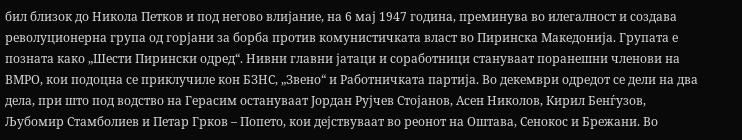бил близок до Никола Петков и под негово влијание, на 6 мај 1947 година, преминува во илегалност и создава револуционерна група од горјани за борба против комунистичката власт во Пиринска Македонија. Групата е позната како „Шести Пирински одред“. Нивни главни јатаци и соработници стануваат поранешни членови на ВМРО, кои подоцна се приклучиле кон БЗНС, „Звено“ и Работничката партија. Во декември одредот се дели на два дела, при што под водство на Герасим остануваат Јордан Рујчев Стојанов, Асен Николов, Кирил Бенѓузов, Љубомир Стамболиев и Петар Грков – Попето, кои дејствуваат во реонот на Оштава, Сенокос и Брежани. Во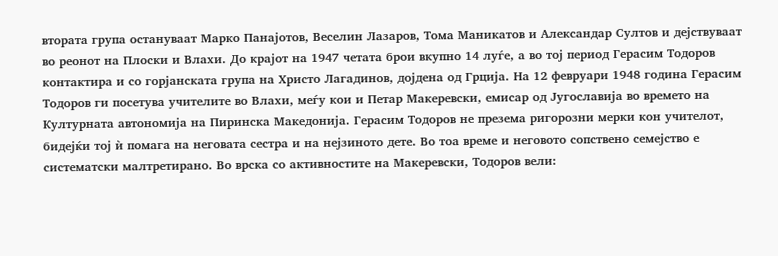втората група остануваат Марко Панајотов, Веселин Лазаров, Тома Маникатов и Александар Султов и дејствуваат во реонот на Плоски и Влахи. До крајот на 1947 четата брои вкупно 14 луѓе, а во тој период Герасим Тодоров контактира и со горјанската група на Христо Лагадинов, дојдена од Грција. На 12 февруари 1948 година Герасим Тодоров ги посетува учителите во Влахи, меѓу кои и Петар Макеревски, емисар од Југославија во времето на Културната автономија на Пиринска Македонија. Герасим Тодоров не презема ригорозни мерки кон учителот, бидејќи тој ѝ помага на неговата сестра и на нејзиното дете. Во тоа време и неговото сопствено семејство е систематски малтретирано. Во врска со активностите на Макеревски, Тодоров вели: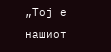„Тој е нашиот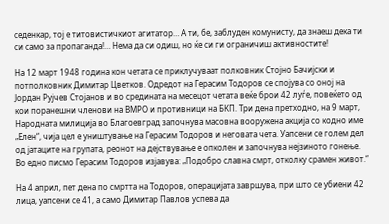седенкар, тој е титовистичкиот агитатор… А ти, бе, заблуден комунисту, да знаеш дека ти си само за пропаганда!… Нема да си одиш, но ќе си ги ограничиш активностите!

На 12 март 1948 година кон четата се приклучуваат полковник Стојно Бачијски и потполковник Димитар Цветков. Одредот на Герасим Тодоров се спојува со оној на Јордан Рујчев Стојанов и во средината на месецот четата веќе брои 42 луѓе, повеќето од кои поранешни членови на ВМРО и противници на БКП. Три дена претходно, на 9 март, Народната милиција во Благоевград започнува масовна вооружена акција со кодно име „Елен“, чија цел е уништување на Герасим Тодоров и неговата чета. Уапсени се голем дел од јатаците на групата, реонот на дејствување е опколен и започнува нејзиното гонење. Во едно писмо Герасим Тодоров изјавува: „Подобро славна смрт, отколку срамен живот.“

На 4 април, пет дена по смртта на Тодоров, операцијата завршува, при што се убиени 42 лица, уапсени се 41, а само Димитар Павлов успева да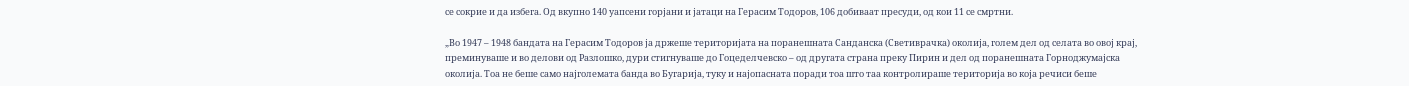се сокрие и да избега. Од вкупно 140 уапсени горјани и јатаци на Герасим Тодоров, 106 добиваат пресуди, од кои 11 се смртни.

„Во 1947 – 1948 бандата на Герасим Тодоров ја држеше територијата на поранешната Санданска (Светиврачка) околија, голем дел од селата во овој крај, преминуваше и во делови од Разлошко, дури стигнуваше до Гоцеделчевско – од другата страна преку Пирин и дел од поранешната Горноджумајска околија. Тоа не беше само најголемата банда во Бугарија, туку и најопасната поради тоа што таа контролираше територија во која речиси беше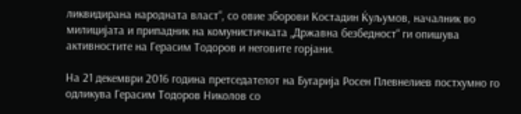ликвидирана народната власт“, со овие зборови Костадин Ќуљумов, началник во милицијата и припадник на комунистичката „Државна безбедност“ ги опишува активностите на Герасим Тодоров и неговите горјани.

На 21 декември 2016 година претседателот на Бугарија Росен Плевнелиев постхумно го одликува Герасим Тодоров Николов со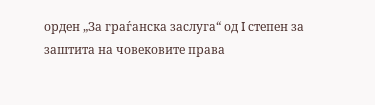орден „За граѓанска заслуга“ од I степен за заштита на човековите права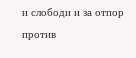и слободи и за отпор против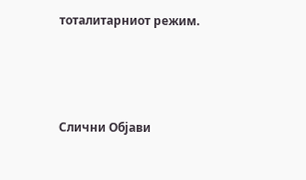тоталитарниот режим.



Слични Објави